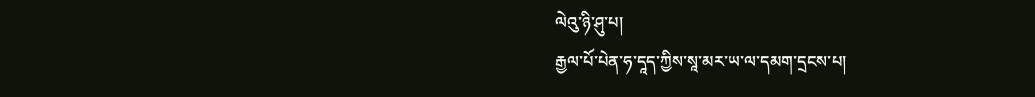ལེའུ་ཉི་ཤུ་པ།
རྒྱལ་པོ་པེན་ཧ་དཱད་ཀྱིས་སཱ་མར་ཡ་ལ་དམག་དྲངས་པ།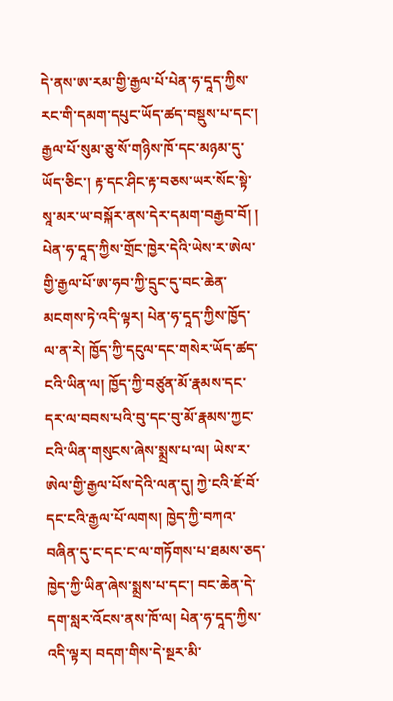དེ་ནས་ཨ་རམ་གྱི་རྒྱལ་པོ་པེན་ཧ་དཱད་ཀྱིས་རང་གི་དམག་དཔུང་ཡོད་ཚད་བསྡུས་པ་དང་། རྒྱལ་པོ་སུམ་ཅུ་སོ་གཉིས་ཁོ་དང་མཉམ་དུ་ཡོད་ཅིང་། རྟ་དང་ཤིང་རྟ་བཅས་ཡར་སོང་སྟེ་སཱ་མར་ཡ་བསྐོར་ནས་དེར་དམག་བརྒྱབ་བོ། ། པེན་ཧ་དཱད་ཀྱིས་གྲོང་ཁྱེར་དེའི་ཡེས་ར་ཨེལ་གྱི་རྒྱལ་པོ་ཨ་ཧབ་ཀྱི་དྲུང་དུ་བང་ཆེན་མངགས་ཏེ་འདི་ལྟར། པེན་ཧ་དཱད་ཀྱིས་ཁྱོད་ལ་ན་རེ། ཁྱོད་ཀྱི་དངུལ་དང་གསེར་ཡོད་ཚད་ངའི་ཡིན་ལ། ཁྱོད་ཀྱི་བཙུན་མོ་རྣམས་དང་དར་ལ་བབས་པའི་བུ་དང་བུ་མོ་རྣམས་ཀྱང་ངའི་ཡིན་གསུངས་ཞེས་སྨྲས་པ་ལ། ཡེས་ར་ཨེལ་གྱི་རྒྱལ་པོས་དེའི་ལན་དུ། ཀྱེ་ངའི་ཇོ་བོ་དང་ངའི་རྒྱལ་པོ་ལགས། ཁྱེད་ཀྱི་བཀའ་བཞིན་དུ་ང་དང་ང་ལ་གཏོགས་པ་ཐམས་ཅད་ཁྱེད་ཀྱི་ཡིན་ཞེས་སྨྲས་པ་དང་། བང་ཆེན་དེ་དག་སླར་འོངས་ནས་ཁོ་ལ། པེན་ཧ་དཱད་ཀྱིས་འདི་ལྟར། བདག་གིས་དེ་སྔར་མི་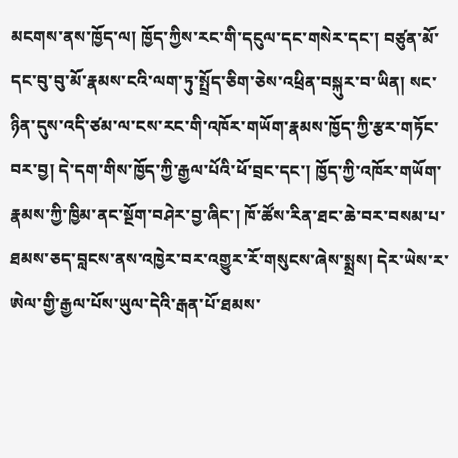མངགས་ནས་ཁྱོད་ལ། ཁྱོད་ཀྱིས་རང་གི་དངུལ་དང་གསེར་དང་། བཙུན་མོ་དང་བུ་བུ་མོ་རྣམས་ངའི་ལག་ཏུ་སྤྲོད་ཅིག་ཅེས་འཕྲིན་བསྐུར་བ་ཡིན། སང་ཉིན་དུས་འདི་ཙམ་ལ་ངས་རང་གི་འཁོར་གཡོག་རྣམས་ཁྱོད་ཀྱི་རྩར་གཏོང་བར་བྱ། དེ་དག་གིས་ཁྱོད་ཀྱི་རྒྱལ་པོའི་ཕོ་བྲང་དང་། ཁྱོད་ཀྱི་འཁོར་གཡོག་རྣམས་ཀྱི་ཁྱིམ་ནང་སྔོག་བཤེར་བྱ་ཞིང་། ཁོ་ཚོས་རིན་ཐང་ཆེ་བར་བསམ་པ་ཐམས་ཅད་བླངས་ནས་འཁྱེར་བར་འགྱུར་རོ་གསུངས་ཞེས་སྨྲས། དེར་ཡེས་ར་ཨེལ་གྱི་རྒྱལ་པོས་ཡུལ་དེའི་རྒན་པོ་ཐམས་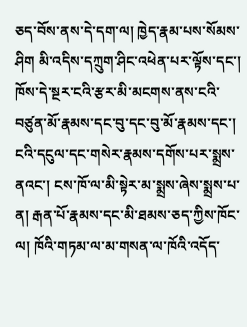ཅད་བོས་ནས་དེ་དག་ལ། ཁྱེད་རྣམ་པས་སོམས་ཤིག མི་འདིས་དཀྲུག་ཤིང་འཕེན་པར་ལྟོས་དང་། ཁོས་དེ་སྔར་ངའི་རྩར་མི་མངགས་ནས་ངའི་བཙུན་མོ་རྣམས་དང་བུ་དང་བུ་མོ་རྣམས་དང་། ངའི་དངུལ་དང་གསེར་རྣམས་དགོས་པར་སྨྲས་ནའང་། ངས་ཁོ་ལ་མི་སྟེར་མ་སྨྲས་ཞེས་སྨྲས་པ་ན། རྒན་པོ་རྣམས་དང་མི་ཐམས་ཅད་ཀྱིས་ཁོང་ལ། ཁོའི་གཏམ་ལ་མ་གསན་ལ་ཁོའི་འདོད་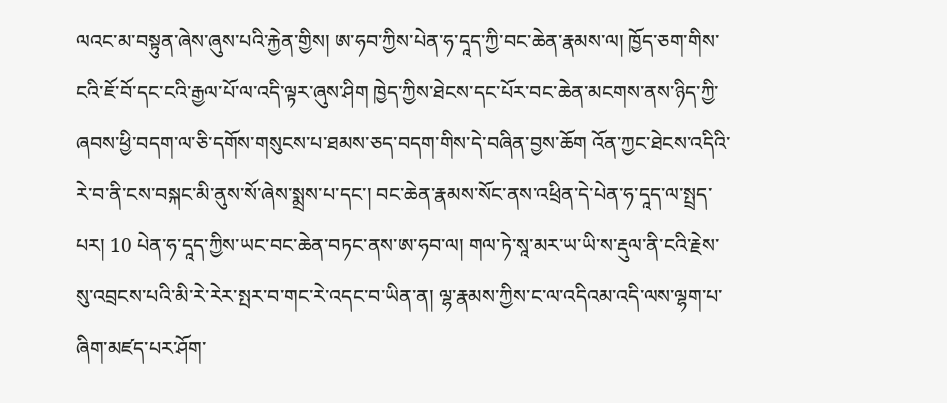ལའང་མ་བསྟུན་ཞེས་ཞུས་པའི་རྐྱེན་གྱིས། ཨ་ཧབ་ཀྱིས་པེན་ཧ་དཱད་ཀྱི་བང་ཆེན་རྣམས་ལ། ཁྱོད་ཅག་གིས་ངའི་ཇོ་བོ་དང་ངའི་རྒྱལ་པོ་ལ་འདི་ལྟར་ཞུས་ཤིག ཁྱེད་ཀྱིས་ཐེངས་དང་པོར་བང་ཆེན་མངགས་ནས་ཉིད་ཀྱི་ཞབས་ཕྱི་བདག་ལ་ཅི་དགོས་གསུངས་པ་ཐམས་ཅད་བདག་གིས་དེ་བཞིན་བྱས་ཆོག འོན་ཀྱང་ཐེངས་འདིའི་རེ་བ་ནི་ངས་བསྐང་མི་ནུས་སོ་ཞེས་སྨྲས་པ་དང་། བང་ཆེན་རྣམས་སོང་ནས་འཕྲིན་དེ་པེན་ཧ་དཱད་ལ་སྤྲད་པར། 10 པེན་ཧ་དཱད་ཀྱིས་ཡང་བང་ཆེན་བཏང་ནས་ཨ་ཧབ་ལ། གལ་ཏེ་སཱ་མར་ཡ་ཡི་ས་རྡུལ་ནི་ངའི་རྗེས་སུ་འབྲངས་པའི་མི་རེ་རེར་སྤར་བ་གང་རེ་འདང་བ་ཡིན་ན། ལྷ་རྣམས་ཀྱིས་ང་ལ་འདིའམ་འདི་ལས་ལྷག་པ་ཞིག་མཛད་པར་ཤོག་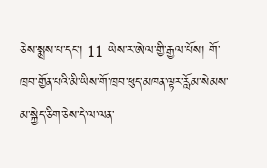ཅེས་སྨྲས་པ་དང་། 11 ཡེས་ར་ཨེལ་གྱི་རྒྱལ་པོས། གོ་ཁྲབ་གྱོན་པའི་མི་ཡིས་གོ་ཁྲབ་ཕུད་མཁན་ལྟར་རློམ་སེམས་མ་སྐྱེད་ཅིག་ཅེས་དེ་ལ་ལན་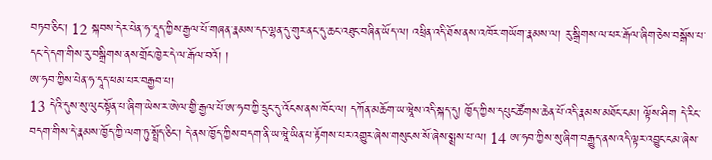བཏབ་ཅིང་། 12 སྐབས་དེར་པེན་ཧ་དཱད་ཀྱིས་རྒྱལ་པོ་གཞན་རྣམས་དང་ལྷན་དུ་གུར་ནང་དུ་ཆང་འཐུང་བཞིན་ཡོད་ལ། འཕྲིན་འདི་ཐོས་ནས་འཁོར་གཡོག་རྣམས་ལ། རུ་སྒྲིགས་ལ་ཕར་རྒོལ་ཞིག་ཅེས་བསྒོས་པ་དང་དེ་དག་གིས་རུ་བསྒྲིགས་ནས་གྲོང་ཁྱེར་དེ་ལ་རྒོལ་བའོ། །
ཨ་ཧབ་ཀྱིས་པེན་ཧ་དཱད་ཕམ་པར་བརྒྱབ་པ།
13 དེའི་དུས་སུ་ལུང་སྟོན་པ་ཞིག་ཡེས་ར་ཨེལ་གྱི་རྒྱལ་པོ་ཨ་ཧབ་ཀྱི་དྲུང་དུ་འོངས་ནས་ཁོང་ལ། དཀོན་མཆོག་ཡ་ཝཱེས་འདི་སྐད་དུ། ཁྱོད་ཀྱིས་དཔུང་ཚོགས་ཆེན་པོ་འདི་རྣམས་མཐོང་ངམ། ལྟོས་ཤིག དེ་རིང་བདག་གིས་དེ་རྣམས་ཁྱོད་ཀྱི་ལག་ཏུ་སྤྲོད་ཅིང་། དེ་ནས་ཁྱོད་ཀྱིས་བདག་ནི་ཡ་ཝཱེ་ཡིན་པ་རྟོགས་པར་འགྱུར་ཞེས་གསུངས་སོ་ཞེས་སྨྲས་པ་ལ། 14 ཨ་ཧབ་ཀྱིས་སུ་ཞིག་བརྒྱུད་ནས་འདི་ལྟར་འབྱུང་ངམ་ཞེས་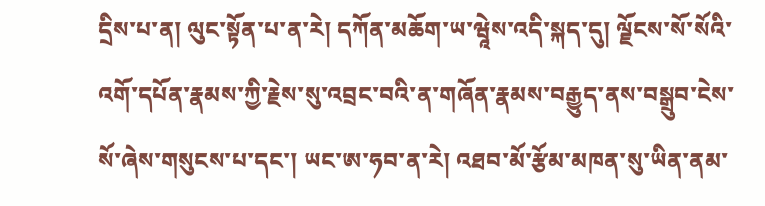དྲིས་པ་ན། ལུང་སྟོན་པ་ན་རེ། དཀོན་མཆོག་ཡ་ཝཱེས་འདི་སྐད་དུ། ལྗོངས་སོ་སོའི་འགོ་དཔོན་རྣམས་ཀྱི་རྗེས་སུ་འབྲང་བའི་ན་གཞོན་རྣམས་བརྒྱུད་ནས་བསྒྲུབ་ངེས་སོ་ཞེས་གསུངས་པ་དང་། ཡང་ཨ་ཧབ་ན་རེ། འཐབ་མོ་རྩོམ་མཁན་སུ་ཡིན་ནམ་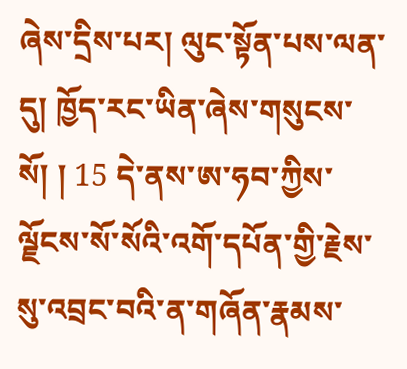ཞེས་དྲིས་པར། ལུང་སྟོན་པས་ལན་དུ། ཁྱོད་རང་ཡིན་ཞེས་གསུངས་སོ། ། 15 དེ་ནས་ཨ་ཧབ་ཀྱིས་ལྗོངས་སོ་སོའི་འགོ་དཔོན་གྱི་རྗེས་སུ་འབྲང་བའི་ན་གཞོན་རྣམས་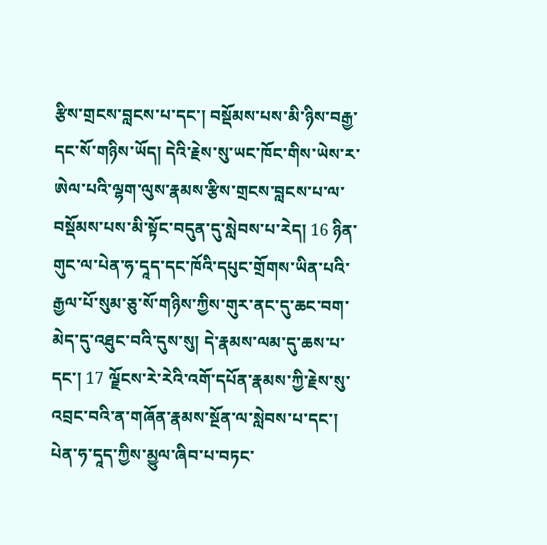རྩིས་གྲངས་བླངས་པ་དང་། བསྡོམས་པས་མི་ཉིས་བརྒྱ་དང་སོ་གཉིས་ཡོད། དེའི་རྗེས་སུ་ཡང་ཁོང་གིས་ཡེས་ར་ཨེལ་པའི་ལྷག་ལུས་རྣམས་རྩིས་གྲངས་བླངས་པ་ལ་བསྡོམས་པས་མི་སྟོང་བདུན་དུ་སླེབས་པ་རེད། 16 ཉིན་གུང་ལ་པེན་ཧ་དཱད་དང་ཁོའི་དཔུང་གྲོགས་ཡིན་པའི་རྒྱལ་པོ་སུམ་ཅུ་སོ་གཉིས་ཀྱིས་གུར་ནང་དུ་ཆང་བག་མེད་དུ་འཐུང་བའི་དུས་སུ། དེ་རྣམས་ལམ་དུ་ཆས་པ་དང་། 17 ལྗོངས་རེ་རེའི་འགོ་དཔོན་རྣམས་ཀྱི་རྗེས་སུ་འབྲང་བའི་ན་གཞོན་རྣམས་སྔོན་ལ་སླེབས་པ་དང་། པེན་ཧ་དཱད་ཀྱིས་མྱུལ་ཞིབ་པ་བཏང་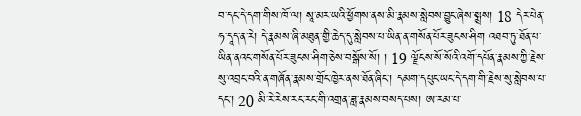བ་དང་དེ་དག་གིས་ཁོ་ལ། སཱ་མར་ཡའི་ཕྱོགས་ནས་མི་རྣམས་སླེབས་བྱུང་ཞེས་སྨྲས། 18 དེར་པེན་ཧ་དཱད་ན་རེ། དེ་རྣམས་ཞི་མཐུན་གྱི་ཆེད་དུ་སླེབས་པ་ཡིན་ན་གསོན་པོར་ཟུངས་ཤིག འཐབ་ཏུ་ཐོན་པ་ཡིན་ནའང་གསོན་པོར་ཟུངས་ཤིག་ཅེས་བསྒོས་སོ། ། 19 ལྗོངས་སོ་སོའི་འགོ་དཔོན་རྣམས་ཀྱི་རྗེས་སུ་འབྲང་བའི་ན་གཞོན་རྣམས་གྲོང་ཁྱེར་ནས་ཐོན་ཞིང་། དམག་དཔུང་ཡང་དེ་དག་གི་རྗེས་སུ་སླེབས་པ་དང་། 20 མི་རེ་རེས་རང་རང་གི་འགྲན་ཟླ་རྣམས་བསད་པས། ཨ་རམ་པ་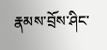རྣམས་བྲོས་ཤིང་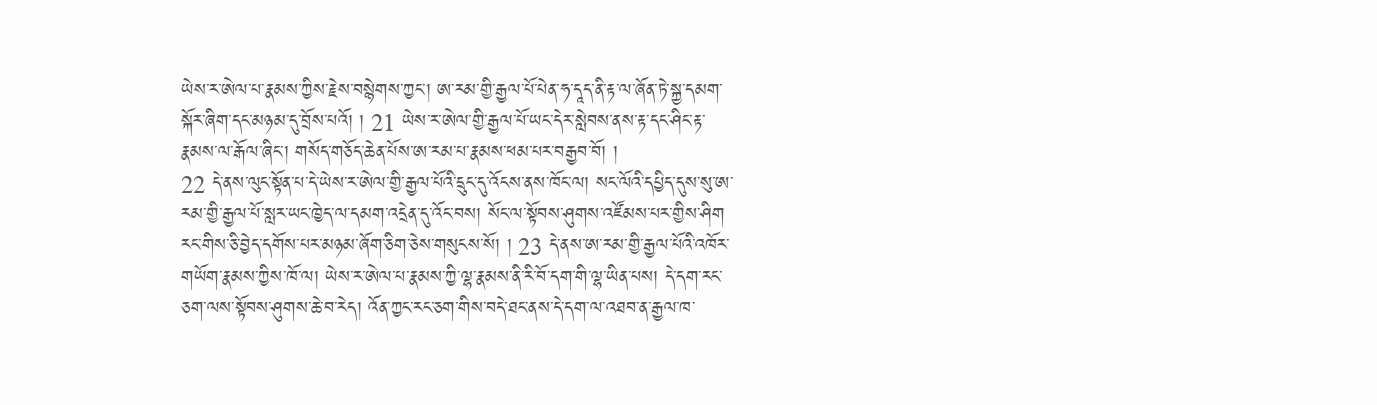ཡེས་ར་ཨེལ་པ་རྣམས་ཀྱིས་རྗེས་བསྙེགས་ཀྱང་། ཨ་རམ་གྱི་རྒྱལ་པོ་པེན་ཧ་དཱད་ནི་རྟ་ལ་ཞོན་ཏེ་སྐྱ་དམག་སྐོར་ཞིག་དང་མཉམ་དུ་བྲོས་པའོ། ། 21 ཡེས་ར་ཨེལ་གྱི་རྒྱལ་པོ་ཡང་དེར་སླེབས་ནས་རྟ་དང་ཤིང་རྟ་རྣམས་ལ་རྒོལ་ཞིང་། གསོད་གཅོད་ཆེན་པོས་ཨ་རམ་པ་རྣམས་ཕམ་པར་བརྒྱབ་བོ། །
22 དེ་ནས་ལུང་སྟོན་པ་དེ་ཡེས་ར་ཨེལ་གྱི་རྒྱལ་པོའི་དྲུང་དུ་འོངས་ནས་ཁོང་ལ། སང་ལོའི་དཔྱིད་དུས་སུ་ཨ་རམ་གྱི་རྒྱལ་པོ་སླར་ཡང་ཁྱེད་ལ་དམག་འདྲེན་དུ་འོང་བས། སོང་ལ་སྟོབས་ཤུགས་འཛོམས་པར་གྱིས་ཤིག རང་གིས་ཅི་བྱེད་དགོས་པར་མཉམ་ཞོག་ཅིག་ཅེས་གསུངས་སོ། ། 23 དེ་ནས་ཨ་རམ་གྱི་རྒྱལ་པོའི་འཁོར་གཡོག་རྣམས་ཀྱིས་ཁོ་ལ། ཡེས་ར་ཨེལ་པ་རྣམས་ཀྱི་ལྷ་རྣམས་ནི་རི་བོ་དག་གི་ལྷ་ཡིན་པས། དེ་དག་རང་ཅག་ལས་སྟོབས་ཤུགས་ཆེ་བ་རེད། འོན་ཀྱང་རང་ཅག་གིས་བདེ་ཐང་ནས་དེ་དག་ལ་འཐབ་ན་རྒྱལ་ཁ་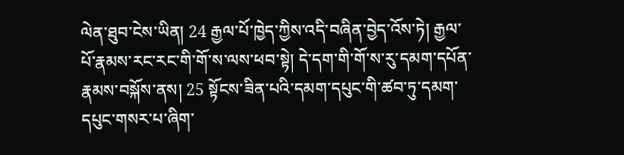ལེན་ཐུབ་ངེས་ཡིན། 24 རྒྱལ་པོ་ཁྱེད་ཀྱིས་འདི་བཞིན་བྱེད་འོས་ཏེ། རྒྱལ་པོ་རྣམས་རང་རང་གི་གོ་ས་ལས་ཕབ་སྟེ། དེ་དག་གི་གོ་ས་རུ་དམག་དཔོན་རྣམས་བསྐོས་ནས། 25 སྟོངས་ཟིན་པའི་དམག་དཔུང་གི་ཚབ་ཏུ་དམག་དཔུང་གསར་པ་ཞིག་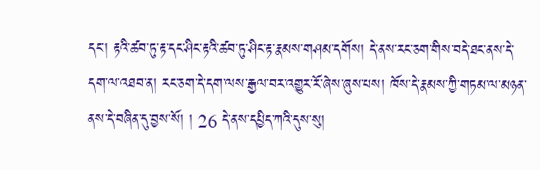དང་། རྟའི་ཚབ་ཏུ་རྟ་དང་ཤིང་རྟའི་ཚབ་ཏུ་ཤིང་རྟ་རྣམས་གཤམ་དགོས། དེ་ནས་རང་ཅག་གིས་བདེ་ཐང་ནས་དེ་དག་ལ་འཐབ་ན། རང་ཅག་དེ་དག་ལས་རྒྱལ་བར་འགྱུར་རོ་ཞེས་ཞུས་པས། ཁོས་དེ་རྣམས་ཀྱི་གཏམ་ལ་མཉན་ནས་དེ་བཞིན་དུ་བྱས་སོ། ། 26 དེ་ནས་དཔྱིད་ཀའི་དུས་སུ།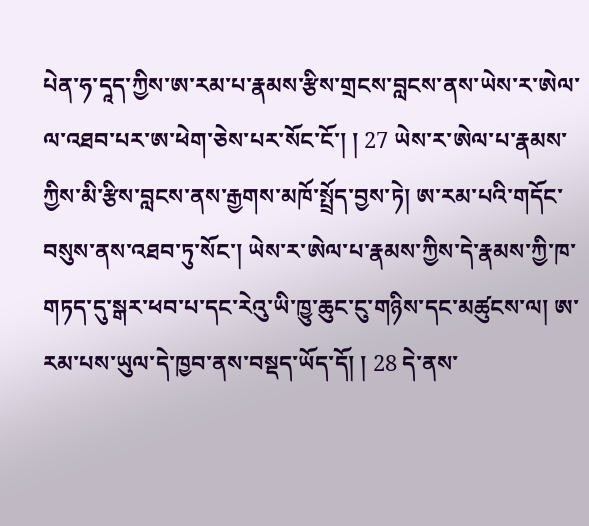པེན་ཧ་དཱད་ཀྱིས་ཨ་རམ་པ་རྣམས་རྩིས་གྲངས་བླངས་ནས་ཡེས་ར་ཨེལ་ལ་འཐབ་པར་ཨ་ཕེག་ཅེས་པར་སོང་ངོ་། ། 27 ཡེས་ར་ཨེལ་པ་རྣམས་ཀྱིས་མི་རྩིས་བླངས་ནས་རྒྱགས་མཁོ་སྤྲོད་བྱས་ཏེ། ཨ་རམ་པའི་གདོང་བསུས་ནས་འཐབ་ཏུ་སོང་། ཡེས་ར་ཨེལ་པ་རྣམས་ཀྱིས་དེ་རྣམས་ཀྱི་ཁ་གཏད་དུ་སྒར་ཕབ་པ་དང་རེའུ་ཡི་ཁྱུ་ཆུང་ངུ་གཉིས་དང་མཚུངས་ལ། ཨ་རམ་པས་ཡུལ་དེ་ཁྱབ་ནས་བསྡད་ཡོད་དོ། ། 28 དེ་ནས་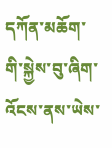དཀོན་མཆོག་གི་སྐྱེས་བུ་ཞིག་འོངས་ནས་ཡེས་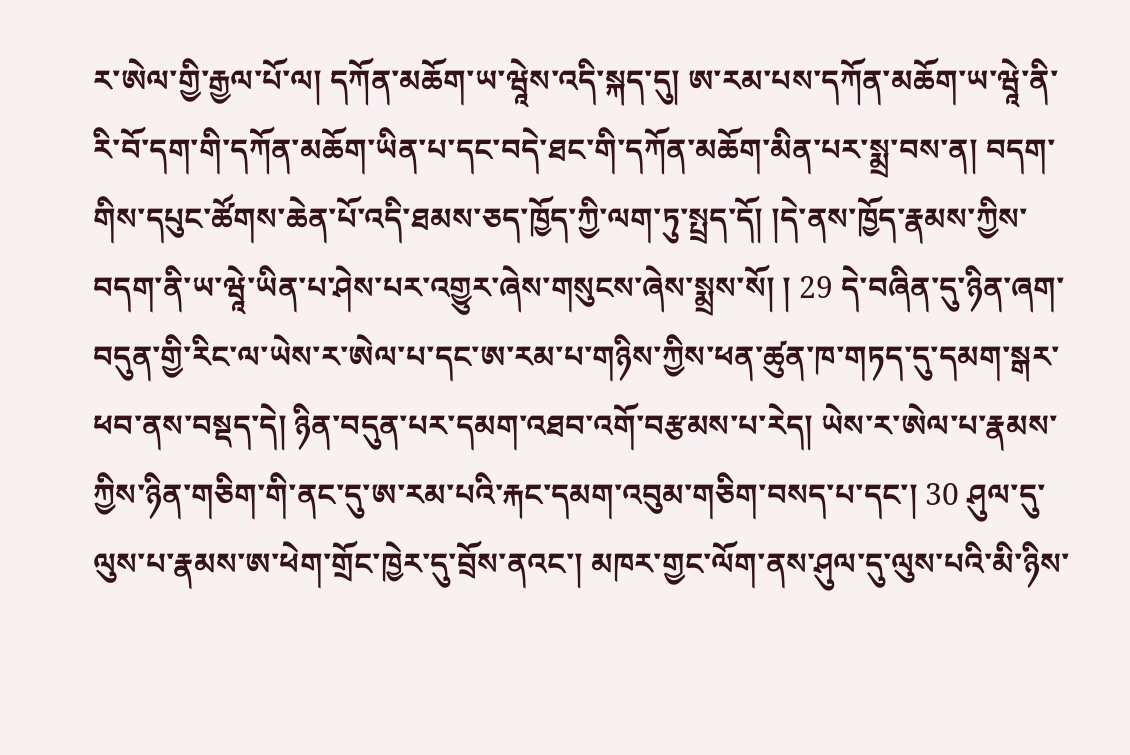ར་ཨེལ་གྱི་རྒྱལ་པོ་ལ། དཀོན་མཆོག་ཡ་ཝཱེས་འདི་སྐད་དུ། ཨ་རམ་པས་དཀོན་མཆོག་ཡ་ཝཱེ་ནི་རི་བོ་དག་གི་དཀོན་མཆོག་ཡིན་པ་དང་བདེ་ཐང་གི་དཀོན་མཆོག་མིན་པར་སྨྲ་བས་ན། བདག་གིས་དཔུང་ཚོགས་ཆེན་པོ་འདི་ཐམས་ཅད་ཁྱོད་ཀྱི་ལག་ཏུ་སྤྲད་དོ། །དེ་ནས་ཁྱོད་རྣམས་ཀྱིས་བདག་ནི་ཡ་ཝཱེ་ཡིན་པ་ཤེས་པར་འགྱུར་ཞེས་གསུངས་ཞེས་སྨྲས་སོ། ། 29 དེ་བཞིན་དུ་ཉིན་ཞག་བདུན་གྱི་རིང་ལ་ཡེས་ར་ཨེལ་པ་དང་ཨ་རམ་པ་གཉིས་ཀྱིས་ཕན་ཚུན་ཁ་གཏད་དུ་དམག་སྒར་ཕབ་ནས་བསྡད་དེ། ཉིན་བདུན་པར་དམག་འཐབ་འགོ་བརྩམས་པ་རེད། ཡེས་ར་ཨེལ་པ་རྣམས་ཀྱིས་ཉིན་གཅིག་གི་ནང་དུ་ཨ་རམ་པའི་རྐང་དམག་འབུམ་གཅིག་བསད་པ་དང་། 30 ཤུལ་དུ་ལུས་པ་རྣམས་ཨ་ཕེག་གྲོང་ཁྱེར་དུ་བྲོས་ནའང་། མཁར་གྱང་ལོག་ནས་ཤུལ་དུ་ལུས་པའི་མི་ཉིས་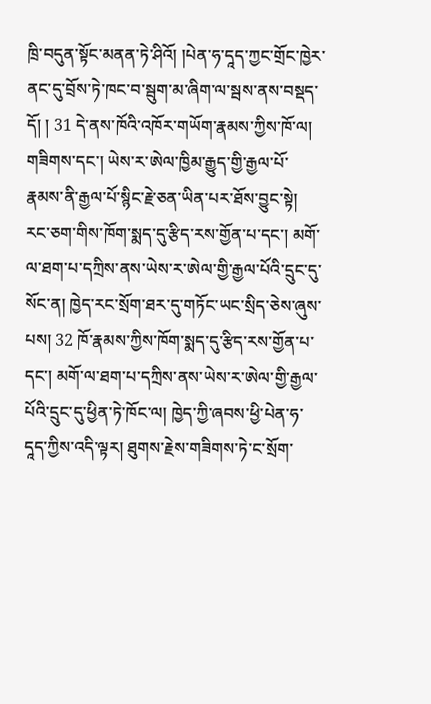ཁྲི་བདུན་སྟོང་མནན་ཏེ་ཤིའོ། །པེན་ཧ་དཱད་ཀྱང་གྲོང་ཁྱེར་ནང་དུ་བྲོས་ཏེ་ཁང་བ་སྦུག་མ་ཞིག་ལ་སྦས་ནས་བསྡད་དོ། ། 31 དེ་ནས་ཁོའི་འཁོར་གཡོག་རྣམས་ཀྱིས་ཁོ་ལ། གཟིགས་དང་། ཡེས་ར་ཨེལ་ཁྱིམ་རྒྱུད་གྱི་རྒྱལ་པོ་རྣམས་ནི་རྒྱལ་པོ་སྙིང་རྗེ་ཅན་ཡིན་པར་ཐོས་བྱུང་སྟེ། རང་ཅག་གིས་ཁོག་སྨད་དུ་རྩིད་རས་གྱོན་པ་དང་། མགོ་ལ་ཐག་པ་དཀྲིས་ནས་ཡེས་ར་ཨེལ་གྱི་རྒྱལ་པོའི་དྲུང་དུ་སོང་ན། ཁྱེད་རང་སྲོག་ཐར་དུ་གཏོང་ཡང་སྲིད་ཅེས་ཞུས་པས། 32 ཁོ་རྣམས་ཀྱིས་ཁོག་སྨད་དུ་རྩིད་རས་གྱོན་པ་དང་། མགོ་ལ་ཐག་པ་དཀྲིས་ནས་ཡེས་ར་ཨེལ་གྱི་རྒྱལ་པོའི་དྲུང་དུ་ཕྱིན་ཏེ་ཁོང་ལ། ཁྱེད་ཀྱི་ཞབས་ཕྱི་པེན་ཧ་དཱད་ཀྱིས་འདི་ལྟར། ཐུགས་རྗེས་གཟིགས་ཏེ་ང་སྲོག་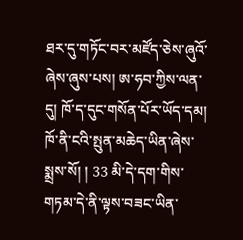ཐར་དུ་གཏོང་བར་མཛོད་ཅེས་ཞུའོ་ཞེས་ཞུས་པས། ཨ་ཧབ་ཀྱིས་ལན་དུ། ཁོ་ད་དུང་གསོན་པོར་ཡོད་དམ། ཁོ་ནི་ངའི་སྤུན་མཆེད་ཡིན་ཞེས་སྨྲས་སོ། ། 33 མི་དེ་དག་གིས་གཏམ་དེ་ནི་ལྟས་བཟང་ཡིན་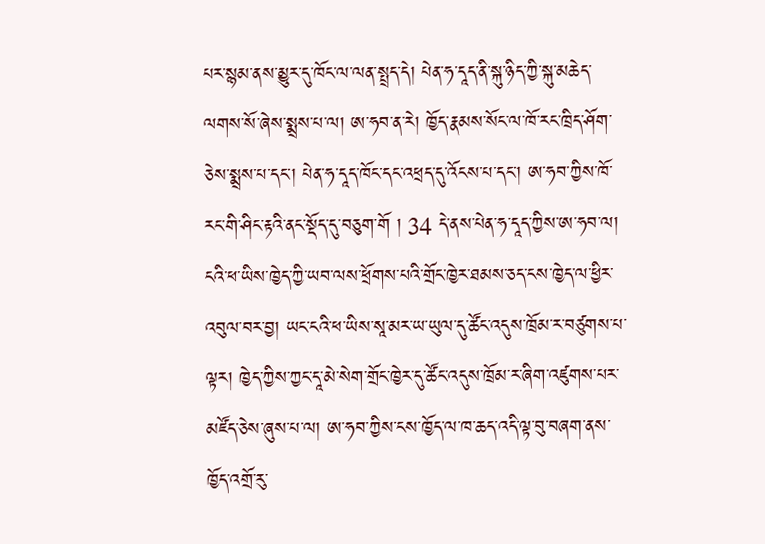པར་སྙམ་ནས་མྱུར་དུ་ཁོང་ལ་ལན་སྤྲད་དེ། པེན་ཧ་དཱད་ནི་སྐུ་ཉིད་ཀྱི་སྐུ་མཆེད་ལགས་སོ་ཞེས་སྨྲས་པ་ལ། ཨ་ཧབ་ན་རེ། ཁྱོད་རྣམས་སོང་ལ་ཁོ་རང་ཁྲིད་ཤོག་ཅེས་སྨྲས་པ་དང་། པེན་ཧ་དཱད་ཁོང་དང་འཕྲད་དུ་འོངས་པ་དང་། ཨ་ཧབ་ཀྱིས་ཁོ་རང་གི་ཤིང་རྟའི་ནང་སྡོད་དུ་བཅུག་གོ ། 34 དེ་ནས་པེན་ཧ་དཱད་ཀྱིས་ཨ་ཧབ་ལ། ངའི་ཕ་ཡིས་ཁྱེད་ཀྱི་ཡབ་ལས་ཕྲོགས་པའི་གྲོང་ཁྱེར་ཐམས་ཅད་ངས་ཁྱེད་ལ་ཕྱིར་འབུལ་བར་བྱ། ཡང་ངའི་ཕ་ཡིས་སཱ་མར་ཡ་ཡུལ་དུ་ཚོང་འདུས་ཁྲོམ་ར་བཙུགས་པ་ལྟར། ཁྱེད་ཀྱིས་ཀྱང་དཱ་མེ་སེག་གྲོང་ཁྱེར་དུ་ཚོང་འདུས་ཁྲོམ་ར་ཞིག་འཛུགས་པར་མཛོད་ཅེས་ཞུས་པ་ལ། ཨ་ཧབ་ཀྱིས་ངས་ཁྱོད་ལ་ཁ་ཆད་འདི་ལྟ་བུ་བཞག་ནས་ཁྱོད་འགྲོ་རུ་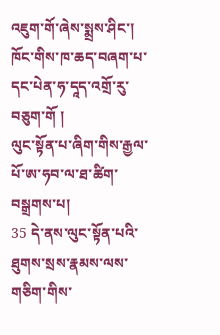འཇུག་གོ་ཞེས་སྨྲས་ཤིང་། ཁོང་གིས་ཁ་ཆད་བཞག་པ་དང་པེན་ཧ་དཱད་འགྲོ་རུ་བཅུག་གོ །
ལུང་སྟོན་པ་ཞིག་གིས་རྒྱལ་པོ་ཨ་ཧབ་ལ་ཐ་ཚིག་བསྒྲགས་པ།
35 དེ་ནས་ལུང་སྟོན་པའི་ཐུགས་སྲས་རྣམས་ལས་གཅིག་གིས་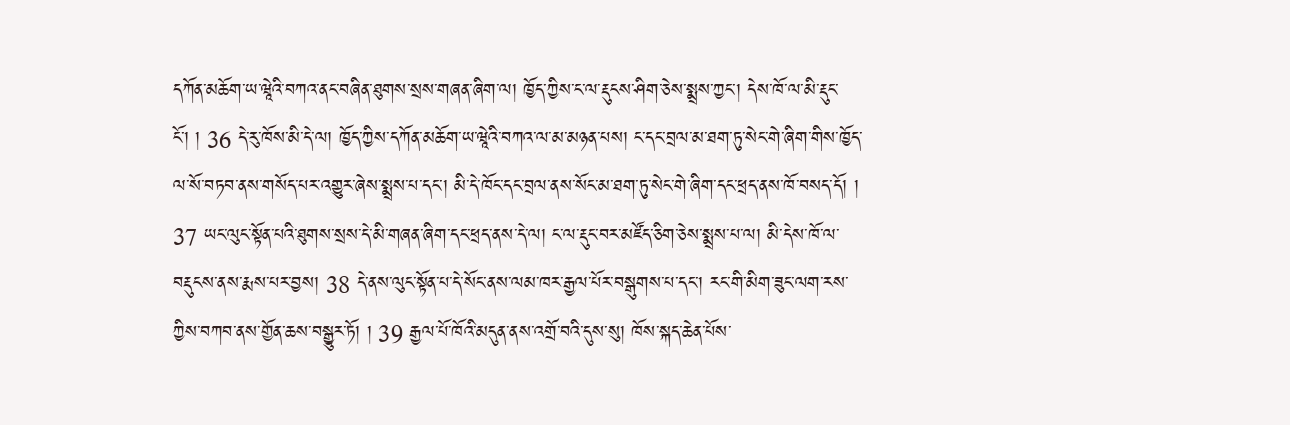དཀོན་མཆོག་ཡ་ཝཱེའི་བཀའ་ནང་བཞིན་ཐུགས་སྲས་གཞན་ཞིག་ལ། ཁྱོད་ཀྱིས་ང་ལ་རྡུངས་ཤིག་ཅེས་སྨྲས་ཀྱང་། དེས་ཁོ་ལ་མི་རྡུང་ངོ་། ། 36 དེ་རུ་ཁོས་མི་དེ་ལ། ཁྱོད་ཀྱིས་དཀོན་མཆོག་ཡ་ཝཱེའི་བཀའ་ལ་མ་མཉན་པས། ང་དང་བྲལ་མ་ཐག་ཏུ་སེང་གེ་ཞིག་གིས་ཁྱོད་ལ་སོ་བཏབ་ནས་གསོད་པར་འགྱུར་ཞེས་སྨྲས་པ་དང་། མི་དེ་ཁོང་དང་བྲལ་ནས་སོང་མ་ཐག་ཏུ་སེང་གེ་ཞིག་དང་ཕྲད་ནས་ཁོ་བསད་དོ། ། 37 ཡང་ལུང་སྟོན་པའི་ཐུགས་སྲས་དེ་མི་གཞན་ཞིག་དང་ཕྲད་ནས་དེ་ལ། ང་ལ་རྡུང་བར་མཛོད་ཅིག་ཅེས་སྨྲས་པ་ལ། མི་དེས་ཁོ་ལ་བརྡུངས་ནས་རྨས་པར་བྱས། 38 དེ་ནས་ལུང་སྟོན་པ་དེ་སོང་ནས་ལམ་ཁར་རྒྱལ་པོར་བསྒུགས་པ་དང་། རང་གི་མིག་ཟུང་ལག་རས་ཀྱིས་བཀབ་ནས་གྱོན་ཆས་བསྒྱུར་ཏོ། ། 39 རྒྱལ་པོ་ཁོའི་མདུན་ནས་འགྲོ་བའི་དུས་སུ། ཁོས་སྐད་ཆེན་པོས་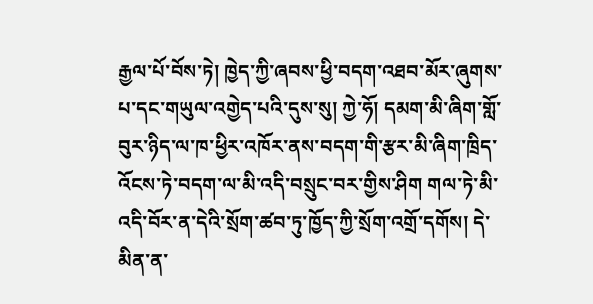རྒྱལ་པོ་བོས་ཏེ། ཁྱེད་ཀྱི་ཞབས་ཕྱི་བདག་འཐབ་མོར་ཞུགས་པ་དང་གཡུལ་འགྱེད་པའི་དུས་སུ། ཀྱེ་ཧོ། དམག་མི་ཞིག་གློ་བུར་ཉིད་ལ་ཁ་ཕྱིར་འཁོར་ནས་བདག་གི་རྩར་མི་ཞིག་ཁྲིད་འོངས་ཏེ་བདག་ལ་མི་འདི་བསྲུང་བར་གྱིས་ཤིག གལ་ཏེ་མི་འདི་བོར་ན་དེའི་སྲོག་ཚབ་ཏུ་ཁྱོད་ཀྱི་སྲོག་འགྲོ་དགོས། དེ་མིན་ན་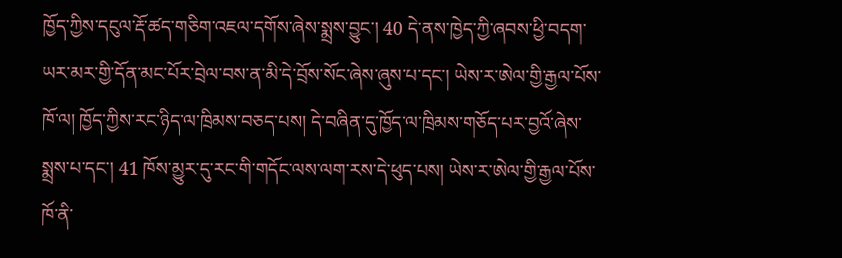ཁྱོད་ཀྱིས་དངུལ་རྡོ་ཚད་གཅིག་འཇལ་དགོས་ཞེས་སྨྲས་བྱུང་། 40 དེ་ནས་ཁྱེད་ཀྱི་ཞབས་ཕྱི་བདག་ཡར་མར་གྱི་དོན་མང་པོར་བྲེལ་བས་ན་མི་དེ་བྲོས་སོང་ཞེས་ཞུས་པ་དང་། ཡེས་ར་ཨེལ་གྱི་རྒྱལ་པོས་ཁོ་ལ། ཁྱོད་ཀྱིས་རང་ཉིད་ལ་ཁྲིམས་བཅད་པས། དེ་བཞིན་དུ་ཁྱོད་ལ་ཁྲིམས་གཅོད་པར་བྱའོ་ཞེས་སྨྲས་པ་དང་། 41 ཁོས་མྱུར་དུ་རང་གི་གདོང་ལས་ལག་རས་དེ་ཕུད་པས། ཡེས་ར་ཨེལ་གྱི་རྒྱལ་པོས་ཁོ་ནི་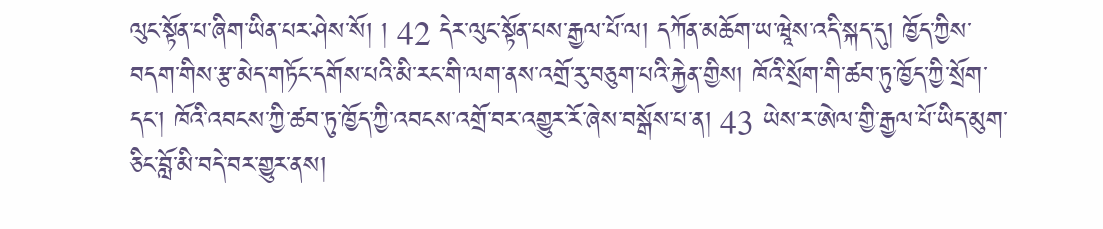ལུང་སྟོན་པ་ཞིག་ཡིན་པར་ཤེས་སོ། ། 42 དེར་ལུང་སྟོན་པས་རྒྱལ་པོ་ལ། དཀོན་མཆོག་ཡ་ཝཱེས་འདི་སྐད་དུ། ཁྱོད་ཀྱིས་བདག་གིས་རྩ་མེད་གཏོང་དགོས་པའི་མི་རང་གི་ལག་ནས་འགྲོ་རུ་བཅུག་པའི་རྐྱེན་གྱིས། ཁོའི་སྲོག་གི་ཚབ་ཏུ་ཁྱོད་ཀྱི་སྲོག་དང་། ཁོའི་འབངས་ཀྱི་ཚབ་ཏུ་ཁྱོད་ཀྱི་འབངས་འགྲོ་བར་འགྱུར་རོ་ཞེས་བསྒོས་པ་ན། 43 ཡེས་ར་ཨེལ་གྱི་རྒྱལ་པོ་ཡིད་མུག་ཅིང་བློ་མི་བདེ་བར་གྱུར་ནས།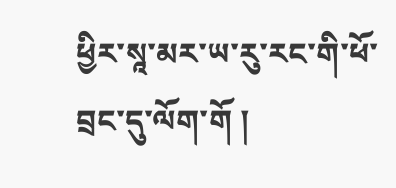ཕྱིར་སཱ་མར་ཡ་རུ་རང་གི་ཕོ་བྲང་དུ་ལོག་གོ །